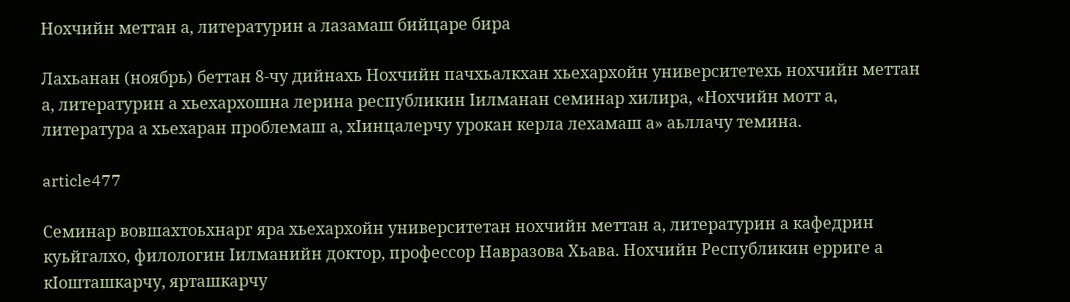Нохчийн меттан а, литературин а лазамаш бийцаре бира

Лахьанан (ноябрь) беттан 8-чу дийнахь Нохчийн пачхьалкхан хьехархойн университетехь нохчийн меттан а, литературин а хьехархошна лерина республикин Iилманан семинар хилира, «Нохчийн мотт а, литература а хьехаран проблемаш а, хIинцалерчу урокан керла лехамаш а» аьллачу темина.

article477

Семинар вовшахтоьхнарг яра хьехархойн университетан нохчийн меттан а, литературин а кафедрин куьйгалхо, филологин Iилманийн доктор, профессор Навразова Хьава. Нохчийн Республикин ерриге а кIошташкарчу, ярташкарчу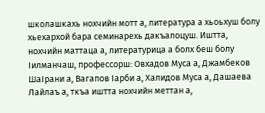школашкахь нохчийн мотт а, литература а хьоьхуш болу хьехархой бара семинарехь дакъалоцуш. Иштта, нохчийн маттаца а, литературица а болх беш болу Iилманчаш, профессорш: Овхадов Муса а, Джамбеков ШаIрани а, Вагапов Iарби а, Халидов Муса а, Дашаева Лайлаъ а, ткъа иштта нохчийн меттан а,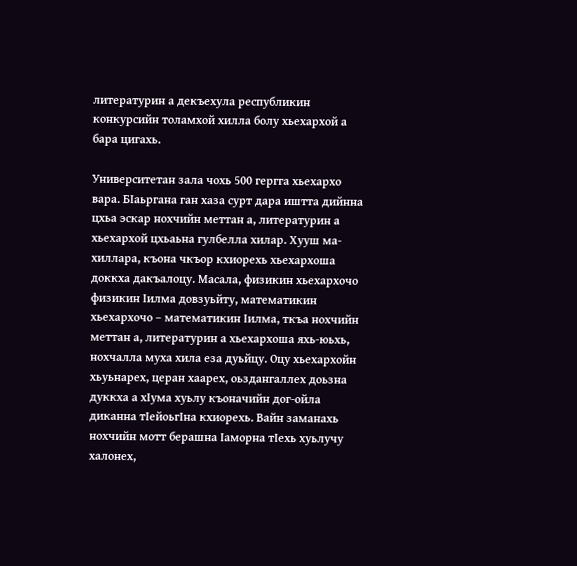литературин а декъехула республикин конкурсийн толамхой хилла болу хьехархой а бара цигахь.

Университетан зала чохь 500 гергга хьехархо вара. БIаьргана ган хаза сурт дара иштта дийнна цхьа эскар нохчийн меттан а, литературин а хьехархой цхьаьна гулбелла хилар. Хууш ма-хиллара, къона чкъор кхиорехь хьехархоша доккха дакъалоцу. Масала, физикин хьехархочо физикин Iилма довзуьйту, математикин хьехархочо – математикин Iилма, ткъа нохчийн меттан а, литературин а хьехархоша яхь-юьхь, нохчалла муха хила еза дуьйцу. Оцу хьехархойн хьуьнарех, церан хаарех, оьздангаллех доьзна дуккха а хIума хуьлу къоначийн дог-ойла диканна тIейоьгIна кхиорехь. Вайн заманахь нохчийн мотт берашна Iаморна тIехь хуьлучу халонех,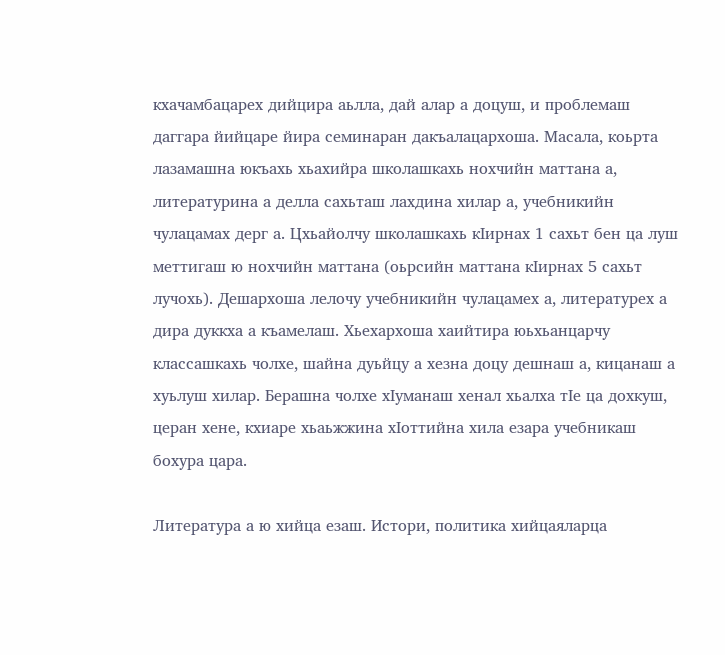кхачамбацарех дийцира аьлла, дай алар а доцуш, и проблемаш даггара йийцаре йира семинаран дакъалацархоша. Масала, коьрта лазамашна юкъахь хьахийра школашкахь нохчийн маттана а, литературина а делла сахьташ лахдина хилар а, учебникийн чулацамах дерг а. Цхьайолчу школашкахь кIирнах 1 сахьт бен ца луш меттигаш ю нохчийн маттана (оьрсийн маттана кIирнах 5 сахьт лучохь). Дешархоша лелочу учебникийн чулацамех а, литературех а дира дуккха а къамелаш. Хьехархоша хаийтира юьхьанцарчу классашкахь чолхе, шайна дуьйцу а хезна доцу дешнаш а, кицанаш а хуьлуш хилар. Берашна чолхе хIуманаш хенал хьалха тIе ца дохкуш, церан хене, кхиаре хьаьжжина хIоттийна хила езара учебникаш бохура цара.

Литература а ю хийца езаш. Истори, политика хийцаяларца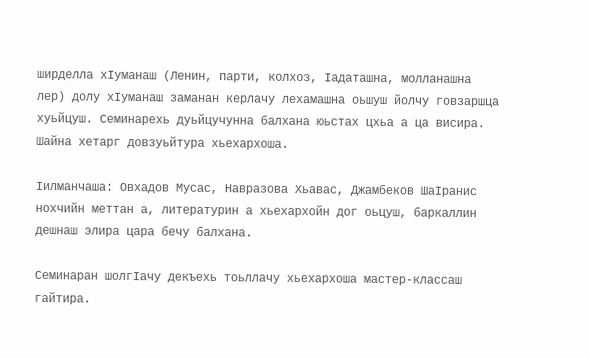ширделла хIуманаш (Ленин, парти, колхоз, Iадаташна, молланашна лер) долу хIуманаш заманан керлачу лехамашна оьшуш йолчу говзаршца хуьйцуш. Семинарехь дуьйцучунна балхана юьстах цхьа а ца висира. Шайна хетарг довзуьйтура хьехархоша.

Iилманчаша: Овхадов Мусас, Навразова Хьавас, Джамбеков ШаIранис нохчийн меттан а, литературин а хьехархойн дог оьцуш, баркаллин дешнаш элира цара бечу балхана.

Семинаран шолгIачу декъехь тоьллачу хьехархоша мастер-классаш гайтира.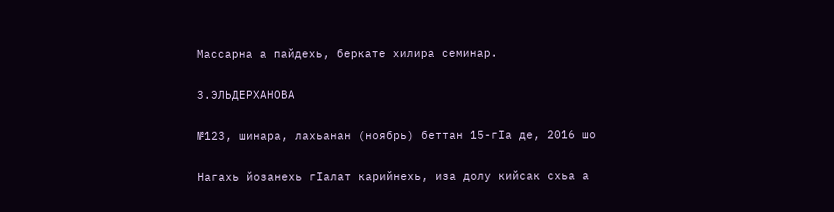Массарна а пайдехь, беркате хилира семинар.

З.ЭЛЬДЕРХАНОВА

№123, шинара, лахьанан (ноябрь) беттан 15-гIа де, 2016 шо

Нагахь йозанехь гIалат карийнехь, иза долу кийсак схьа а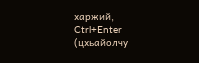харжий, Ctrl+Enter (цхьайолчу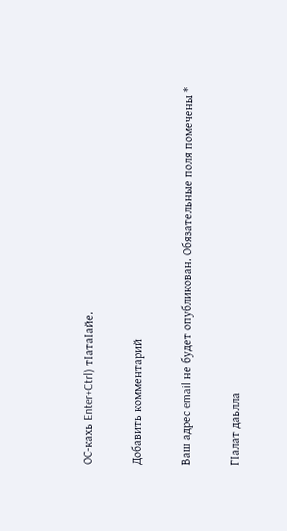ОС-кахь Enter+Ctrl) тIатаIайе.

Добавить комментарий

Ваш адрес email не будет опубликован. Обязательные поля помечены *

ГIалат даьлла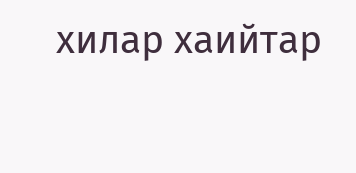хилар хаийтар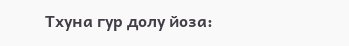Тхуна гур долу йоза: